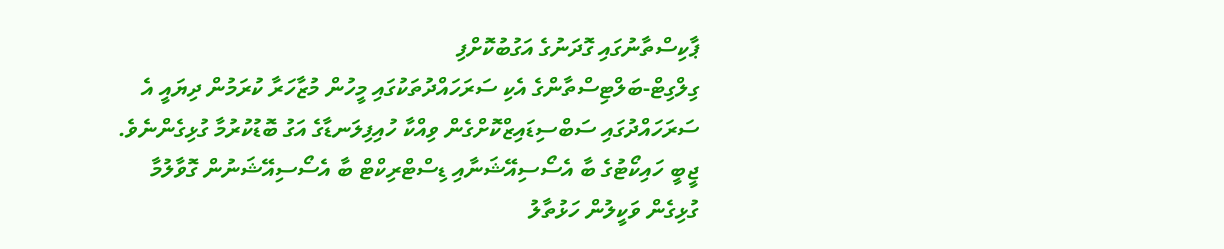ޕާކިސްތާނުގައި ގޮދަނުގެ އަގުބުކޮށްފި
ގިލްގިޓް-ބަލްޓިސްތާންގެ އެކި ސަރަހައްދުތަކުގައި މީހުން މުޒާހަރާ ކުރަމުން ދިޔައީ އެ ސަރަހައްދުގައި ސަބްސިޑައިޒްކޮށްގެން ވިއްކާ ހުއިފިލަނޑާގެ އަގު ބޮޑުކުރުމާ ގުޅިގެންނެވެ.
ޖީބީ ހައިކޯޓުގެ ބާ އެސޯސިއޭޝަނާއި ޑިސްޓްރިކްޓް ބާ އެސޯސިއޭޝަނުން ގޮވާލުމާ ގުޅިގެން ވަކީލުން ހަޅުތާލު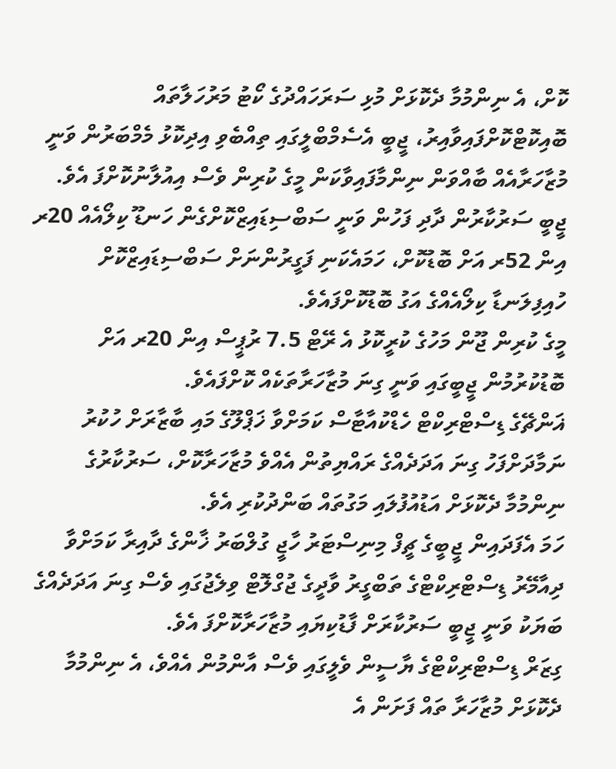ކޮށް، އެ ނިންމުމާ ދެކޮޅަށް މުޅި ސަރަހައްދުގެ ކޯޓު މަރުހަލާތައް ބޮއިކޮޓްކޮށްފައިވާއިރު، ޖީބީ އެސެމްބްލީގައި ތިއްބެވި އިދިކޮޅު މެމްބަރުން ވަނީ މުޒާހަރާއެއް ބާއްވަން ނިންމާފައިވާކަން މީގެ ކުރިން ވެސް އިއުލާނުކޮށްފަ އެވެ.
ޖީބީ ސަރުކާރުން ދާދި ފަހުން ވަނީ ސަބްސިޑައިޒްކޮށްގެން ހަނޑޫ ކިލޯއެއް 20ރ އިން 52ރ އަށް ބޮޑުކޮށް، ހަމައެކަނި ފަގީރުންނަށް ސަބްސިޑައިޒްކޮށް ހުއިފިލަނޑާ ކިލޯއެއްގެ އަގު ބޮޑުކޮށްފައެވެ.
މީގެ ކުރިން ޖޫން މަހުގެ ކުރީކޮޅު އެ ރޭޓް 7.5 ރުޕީސް އިން 20ރ އަށް ބޮޑުކުރުމުން ޖީބީގައި ވަނީ ގިނަ މުޒާހަރާތަކެއް ކޮށްފައެވެ.
ޣަންޗޭގެ ޑިސްޓްރިކްޓް ހެޑްކުއާޓާސް ކަމަށްވާ ޚަޕްލޫގެ މައި ބާޒާރަށް ހުކުރު ނަމާދަށްފަހު ގިނަ އަދަދެއްގެ ރައްޔިތުން އެއްވެ މުޒާހަރާކޮށް، ސަރުކާރުގެ ނިންމުމާ ދެކޮޅަށް އަޑުއުފުލައި މަގުތައް ބަންދުކުރި އެވެ.
ހަމަ އެފަދައިން ޖީބީގެ ޗީފް މިނިސްޓަރު ހާޖީ ގުލްބަރު ޚާންގެ ދާއިރާ ކަމަށްވާ ދިއާމޭރު ޑިސްޓްރިކްޓްގެ ތަބްގީރު ވާދީގެ ޖުގްލޮޓް ވިލެޖުގައި ވެސް ގިނަ އަދަދެއްގެ ބަޔަކު ވަނީ ޖީބީ ސަރުކާރަށް ފާޑުކިޔައި މުޒާހަރާކޮށްފަ އެވެ.
ގިޒަރް ޑިސްޓްރިކްޓްގެ ޔާސީން ވެލީގައި ވެސް އާންމުން އެއްވެ، އެ ނިންމުމާ ދެކޮޅަށް މުޒާހަރާ ތައް ފަށަން އެ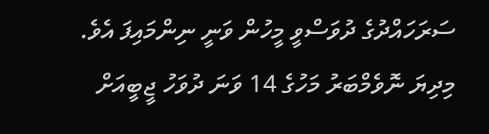ސަރަހައްދުގެ ދުވަސްވީ މީހުން ވަނީ ނިންމައިފަ އެވެ.
މިދިޔަ ނޮވެމްބަރު މަހުގެ 14 ވަނަ ދުވަހު ޖީބީއަށް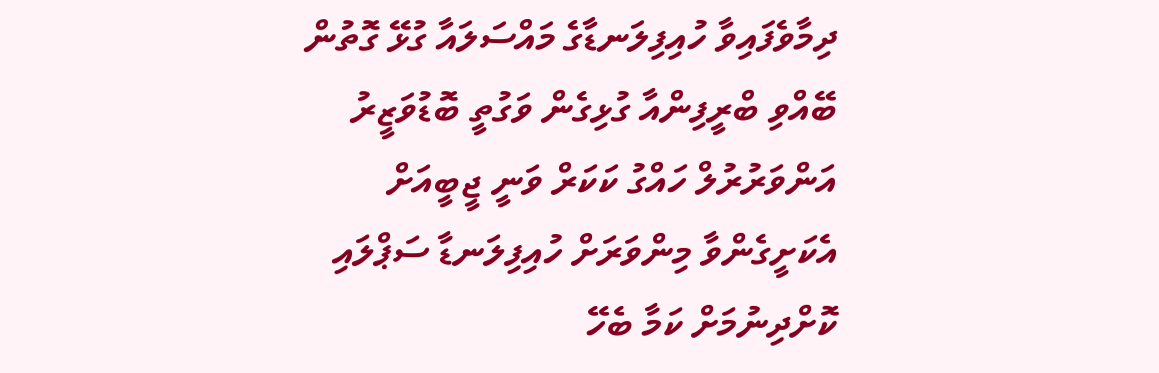ދިމާވެފައިވާ ހުއިފިލަނޑާގެ މައްސަލައާ ގުޅޭ ގޮތުން ބޭއްވި ބްރީފިންއާ ގުޅިގެން ވަގުތީ ބޮޑުވަޒީރު އަންވަރުރުލް ހައްގު ކަކަރް ވަނީ ޖީބީއަށް އެކަށީގެންވާ މިންވަރަށް ހުއިފިލަނޑާ ސަޕްލައި ކޮށްދިނުމަށް ކަމާ ބެހޭ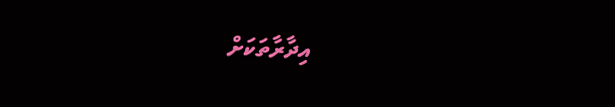އިދާރާތަކަށް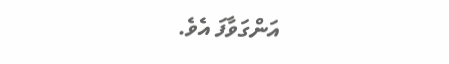އަންގަވާފަ އެވެ.